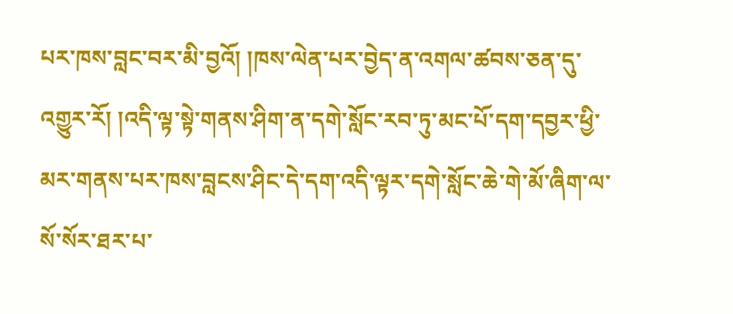པར་ཁས་བླང་བར་མི་བྱའོ། །ཁས་ལེན་པར་བྱེད་ན་འགལ་ཚབས་ཅན་དུ་འགྱུར་རོ། །འདི་ལྟ་སྟེ་གནས་ཤིག་ན་དགེ་སློང་རབ་ཏུ་མང་པོ་དག་དབྱར་ཕྱི་མར་གནས་པར་ཁས་བླངས་ཤིང་དེ་དག་འདི་ལྟར་དགེ་སློང་ཆེ་གེ་མོ་ཞིག་ལ་སོ་སོར་ཐར་པ་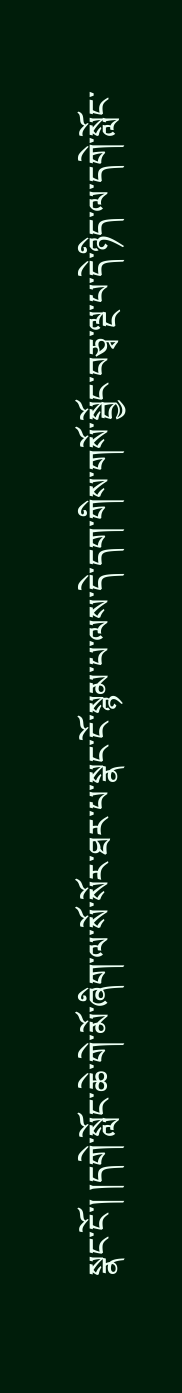སྣང་ངོ་། །དགེ་སློང་ཆེ་གེ་མོ་ཞིག་ལ་སོ་སོར་ཐར་པ་སྣང་ངོ་སྙམ་པ་ལས་དེ་དག་གིས་གསོ་སྦྱོང་བཅྭ་ལྔ་པ་དེ་ཉིད་ལ་དགེ་སློང་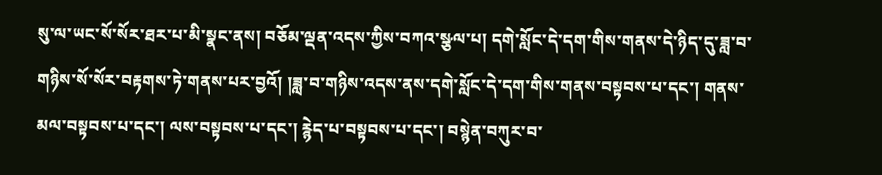སུ་ལ་ཡང་སོ་སོར་ཐར་པ་མི་སྣང་ནས། བཅོམ་ལྡན་འདས་ཀྱིས་བཀའ་སྩལ་པ། དགེ་སློང་དེ་དག་གིས་གནས་དེ་ཉིད་དུ་ཟླ་བ་གཉིས་སོ་སོར་བརྟགས་ཏེ་གནས་པར་བྱའོ། །ཟླ་བ་གཉིས་འདས་ནས་དགེ་སློང་དེ་དག་གིས་གནས་བསྟབས་པ་དང་། གནས་མལ་བསྟབས་པ་དང་། ལས་བསྟབས་པ་དང་། རྙེད་པ་བསྟབས་པ་དང་། བསྙེན་བཀུར་བ་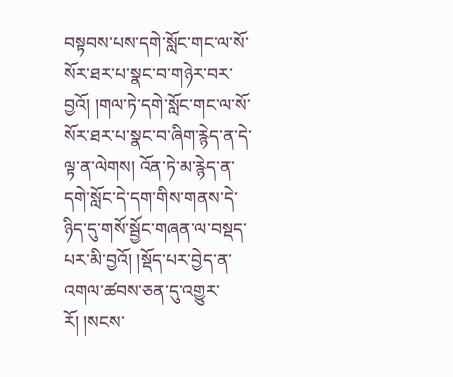བསྟབས་པས་དགེ་སློང་གང་ལ་སོ་སོར་ཐར་པ་སྣང་བ་གཉེར་བར་བྱའོ། །གལ་ཏེ་དགེ་སློང་གང་ལ་སོ་སོར་ཐར་པ་སྣང་བ་ཞིག་རྙེད་ན་དེ་ལྟ་ན་ལེགས། འོན་ཏེ་མ་རྙེད་ན་དགེ་སློང་དེ་དག་གིས་གནས་དེ་ཉིད་དུ་གསོ་སྦྱོང་གཞན་ལ་བསྡད་པར་མི་བྱའོ། །སྡོད་པར་བྱེད་ན་འགལ་ཚབས་ཅན་དུ་འགྱུར་རོ། །སངས་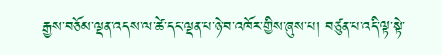རྒྱས་བཅོམ་ལྡན་འདས་ལ་ཚེ་དང་ལྡན་པ་ཉེ་བ་འཁོར་གྱིས་ཞུས་པ། བཙུན་པ་འདི་ལྟ་སྟེ་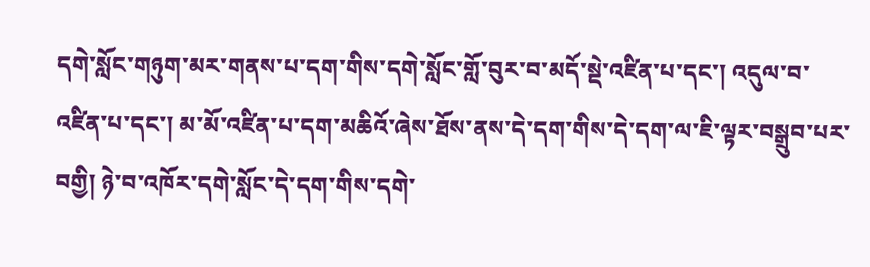དགེ་སློང་གཉུག་མར་གནས་པ་དག་གིས་དགེ་སློང་གློ་བུར་བ་མདོ་སྡེ་འཛིན་པ་དང་། འདུལ་བ་འཛིན་པ་དང་། མ་མོ་འཛིན་པ་དག་མཆིའོ་ཞེས་ཐོས་ནས་དེ་དག་གིས་དེ་དག་ལ་ཇི་ལྟར་བསྒྲུབ་པར་བགྱི། ཉེ་བ་འཁོར་དགེ་སློང་དེ་དག་གིས་དགེ་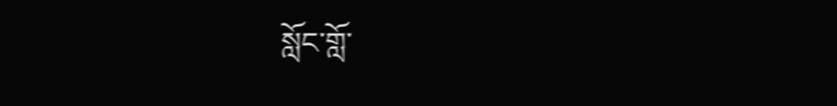སློང་གློ་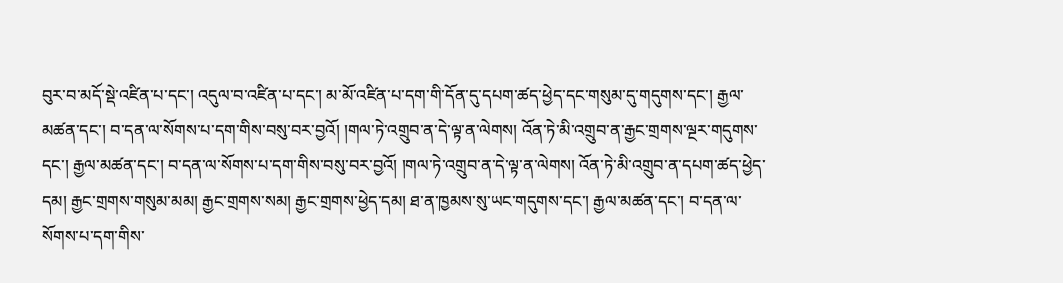བུར་བ་མདོ་སྡེ་འཛིན་པ་དང་། འདུལ་བ་འཛིན་པ་དང་། མ་མོ་འཛིན་པ་དག་གི་དོན་དུ་དཔག་ཚད་ཕྱེད་དང་གསུམ་དུ་གདུགས་དང་། རྒྱལ་མཚན་དང་། བ་དན་ལ་སོགས་པ་དག་གིས་བསུ་བར་བྱའོ། །གལ་ཏེ་འགྲུབ་ན་དེ་ལྟ་ན་ལེགས། འོན་ཏེ་མི་འགྲུབ་ན་རྒྱང་གྲགས་ལྔར་གདུགས་དང་། རྒྱལ་མཚན་དང་། བ་དན་ལ་སོགས་པ་དག་གིས་བསུ་བར་བྱའོ། །གལ་ཏེ་འགྲུབ་ན་དེ་ལྟ་ན་ལེགས། འོན་ཏེ་མི་འགྲུབ་ན་དཔག་ཚད་ཕྱེད་དམ། རྒྱང་གྲགས་གསུམ་མམ། རྒྱང་གྲགས་སམ། རྒྱང་གྲགས་ཕྱེད་དམ། ཐ་ན་ཁྱམས་སུ་ཡང་གདུགས་དང་། རྒྱལ་མཚན་དང་། བ་དན་ལ་སོགས་པ་དག་གིས་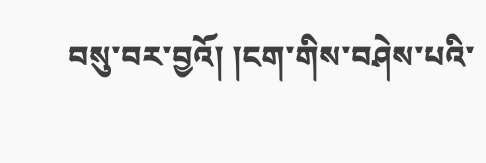བསུ་བར་བྱའོ། །ངག་གིས་བཤེས་པའི་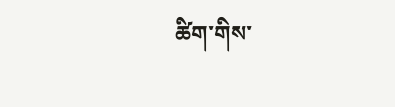ཚིག་གིས་